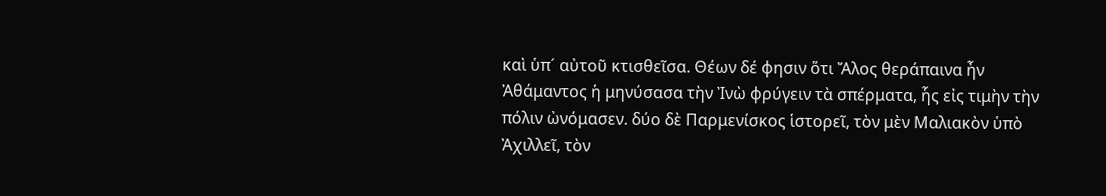καὶ ὑπ´ αὐτοῦ κτισθεῖσα. Θέων δέ φησιν ὅτι Ἄλος θεράπαινα ἦν Ἀθάμαντος ἡ μηνύσασα τὴν Ἰνὼ φρύγειν τὰ σπέρματα, ἧς εἰς τιμὴν τὴν πόλιν ὠνόμασεν. δύο δὲ Παρμενίσκος ἱστορεῖ, τὸν μὲν Μαλιακὸν ὑπὸ Ἀχιλλεῖ, τὸν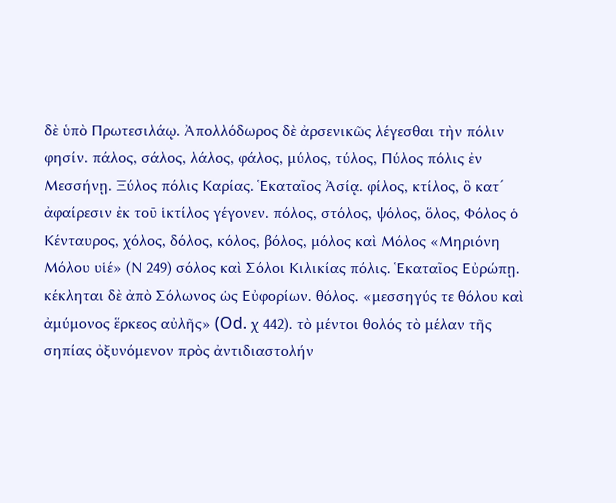δὲ ὑπὸ Πρωτεσιλάῳ. Ἀπολλόδωρος δὲ ἀρσενικῶς λέγεσθαι τὴν πόλιν φησίν. πάλος, σάλος, λάλος, φάλος, μύλος, τύλος, Πύλος πόλις ἐν Μεσσήνῃ. Ξύλος πόλις Καρίας. Ἑκαταῖος Ἀσίᾳ. φίλος, κτίλος, ὃ κατ´ ἀφαίρεσιν ἐκ τοῦ ἱκτίλος γέγονεν. πόλος, στόλος, ψόλος, ὅλος, Φόλος ὁ Κένταυρος, χόλος, δόλος, κόλος, βόλος, μόλος καὶ Μόλος «Μηριόνη Μόλου υἱέ» (Ν 249) σόλος καὶ Σόλοι Κιλικίας πόλις. Ἑκαταῖος Εὐρώπῃ. κέκληται δὲ ἀπὸ Σόλωνος ὡς Εὐφορίων. θόλος. «μεσσηγύς τε θόλου καὶ ἀμύμονος ἕρκεος αὐλῆς» (Od. χ 442). τὸ μέντοι θολός τὸ μέλαν τῆς σηπίας ὀξυνόμενον πρὸς ἀντιδιαστολήν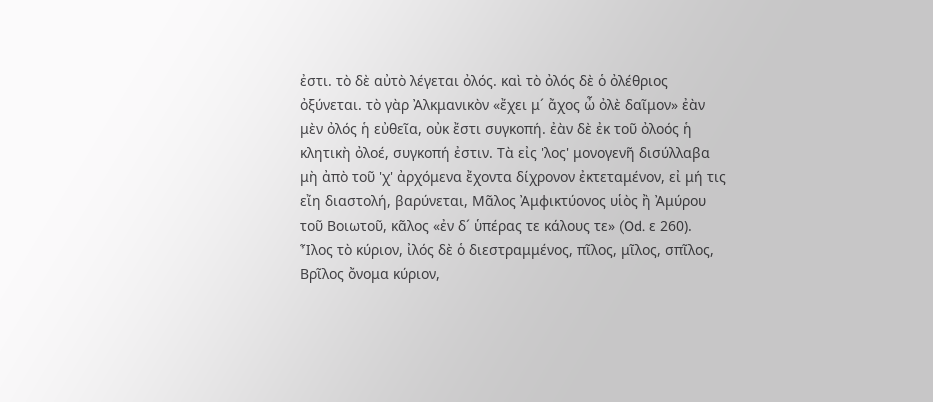ἐστι. τὸ δὲ αὐτὸ λέγεται ὀλός. καὶ τὸ ὀλός δὲ ὁ ὀλέθριος ὀξύνεται. τὸ γὰρ Ἀλκμανικὸν «ἔχει μ´ ἄχος ὦ ὀλὲ δαῖμον» ἐὰν μὲν ὀλός ἡ εὐθεῖα, οὐκ ἔστι συγκοπή. ἐὰν δὲ ἐκ τοῦ ὀλοός ἡ κλητικὴ ὀλοέ, συγκοπή ἐστιν. Τὰ εἰς 'λος' μονογενῆ δισύλλαβα μὴ ἀπὸ τοῦ 'χ' ἀρχόμενα ἔχοντα δίχρονον ἐκτεταμένον, εἰ μή τις εἴη διαστολή, βαρύνεται, Μᾶλος Ἀμφικτύονος υἱὸς ἢ Ἀμύρου τοῦ Βοιωτοῦ, κᾶλος «ἐν δ´ ὑπέρας τε κάλους τε» (Od. ε 260). Ἶλος τὸ κύριον, ἰλός δὲ ὁ διεστραμμένος, πῖλος, μῖλος, σπῖλος, Βρῖλος ὄνομα κύριον,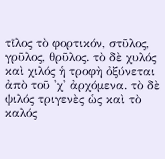τῖλος τὸ φορτικόν, στῦλος, γρῦλος, θρῦλος. τὸ δὲ χυλός καὶ χιλός ἡ τροφὴ ὀξύνεται ἀπὸ τοῦ 'χ' ἀρχόμενα. τὸ δὲ ψιλός τριγενὲς ὡς καὶ τὸ καλός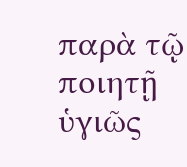παρὰ τῷ ποιητῇ ὑγιῶς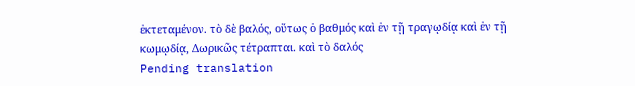ἐκτεταμένον. τὸ δὲ βαλός, οὕτως ὁ βαθμός καὶ ἐν τῇ τραγῳδίᾳ καὶ ἐν τῇ κωμῳδίᾳ, Δωρικῶς τέτραπται. καὶ τὸ δαλός
Pending translation